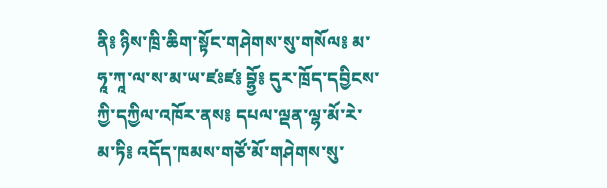ནི༔ ཉིས་ཁྲི་ཆིག་སྟོང་གཤེགས་སུ་གསོལ༔ མ་ཧཱ་ཀཱ་ལ་ས་མ་ཡ་ཛཿཛ༔ བྷྱོ༔ དུར་ཁྲོད་དབྱིངས་ཀྱི་དཀྱིལ་འཁོར་ནས༔ དཔལ་ལྡན་ལྷ་མོ་རེ་མ་ཏི༔ འདོད་ཁམས་གཙོ་མོ་གཤེགས་སུ་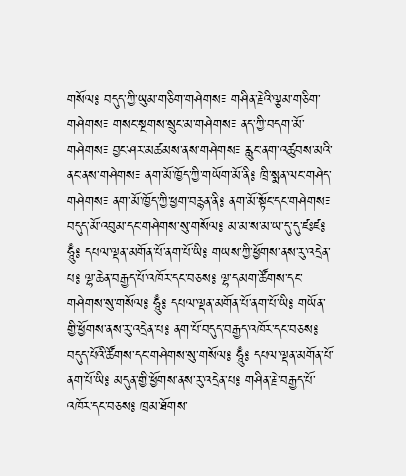གསོལ༔ བདུད་ཀྱི་ཡུམ་གཅིག་གཤེགས༴ གཤིན་རྗེའི་ལྕམ་གཅིག་གཤེགས༴ གསང་སྔགས་སྲུང་མ་གཤེགས༴ ནད་ཀྱི་བདག་མོ་གཤེགས༴ བྱང་ཤར་མཚམས་ནས་གཤེགས༴ རླུང་ནག་འཚུབས་མའི་ནང་ནས་གཤེགས༴ ནག་མོ་ཁྱོད་ཀྱི་གཡོག་མོ་ནི༔ ཁྲི་སྨན་ལང་གཤེད་གཤེགས༴ ནག་མོ་ཁྱོད་ཀྱི་ཕྱག་བརྙན་ནི༔ ནག་མོ་སྟོང་དང་གཤེགས༴ བདུད་མོ་འབུམ་དང་གཤེགས་སུ་གསོལ༔ མ་མ་ས་མ་ཡ་དུ་དུ་ཛཿཛ༔ ཧཱུྃ༔ དཔལ་ལྡན་མགོན་པོ་ནག་པོ་ཡི༔ གཡས་ཀྱི་ཕྱོགས་ནས་རུ་འདྲེན་པ༔ ལྷ་ཆེན་བརྒྱད་པོ་འཁོར་དང་བཅས༔ ལྷ་དམག་ཚོགས་དང་གཤེགས་སུ་གསོལ༔ ཧཱུྃ༔ དཔལ་ལྡན་མགོན་པོ་ནག་པོ་ཡི༔ གཡོན་གྱི་ཕྱོགས་ནས་རུ་འདྲེན་པ༔ ནག་པོ་བདུད་བརྒྱད་འཁོར་དང་བཅས༔ བདུད་པོའི་ཚོགས་དང་གཤེགས་སུ་གསོལ༔ ཧཱུྃ༔ དཔལ་ལྡན་མགོན་པོ་ནག་པོ་ཡི༔ མདུན་གྱི་ཕྱོགས་ནས་རུ་འདྲེན་པ༔ གཤིན་རྗེ་བརྒྱད་པོ་འཁོར་དང་བཅས༔ ཁྲམ་ཐོགས་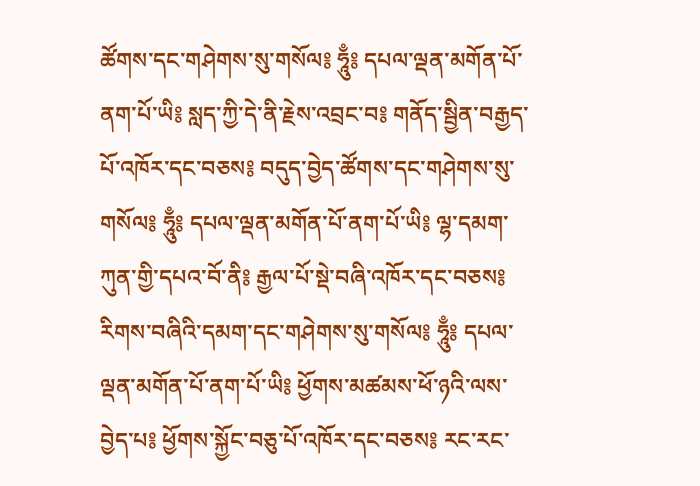ཚོགས་དང་གཤེགས་སུ་གསོལ༔ ཧཱུྃ༔ དཔལ་ལྡན་མགོན་པོ་ནག་པོ་ཡི༔ སླད་ཀྱི་དེ་ནི་རྗེས་འབྲང་བ༔ གནོད་སྦྱིན་བརྒྱད་པོ་འཁོར་དང་བཅས༔ བདུད་བྱེད་ཚོགས་དང་གཤེགས་སུ་གསོལ༔ ཧཱུྃ༔ དཔལ་ལྡན་མགོན་པོ་ནག་པོ་ཡི༔ ལྷ་དམག་ཀུན་གྱི་དཔའ་བོ་ནི༔ རྒྱལ་པོ་སྡེ་བཞི་འཁོར་དང་བཅས༔ རིགས་བཞིའི་དམག་དང་གཤེགས་སུ་གསོལ༔ ཧཱུྃ༔ དཔལ་ལྡན་མགོན་པོ་ནག་པོ་ཡི༔ ཕྱོགས་མཚམས་ཕོ་ཉའི་ལས་བྱེད་པ༔ ཕྱོགས་སྐྱོང་བཅུ་པོ་འཁོར་དང་བཅས༔ རང་རང་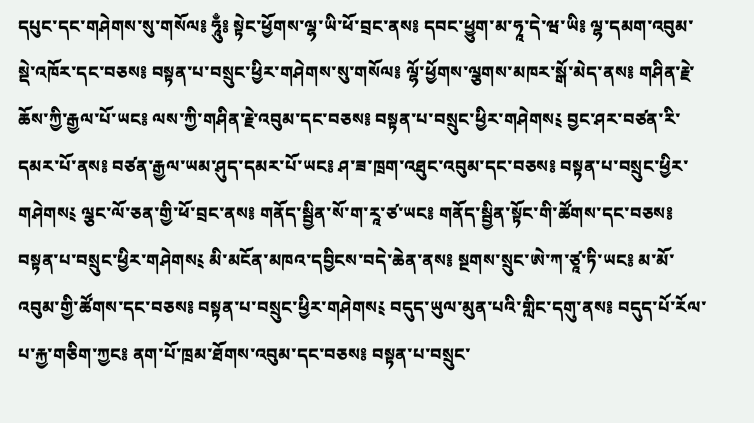དཔུང་དང་གཤེགས་སུ་གསོལ༔ ཧཱུྃ༔ སྟེང་ཕྱོགས་ལྷ་ཡི་ཕོ་བྲང་ནས༔ དབང་ཕྱུག་མ་ཧཱ་དེ་ཝ་ཡི༔ ལྷ་དམག་འབུམ་སྡེ་འཁོར་དང་བཅས༔ བསྟན་པ་བསྲུང་ཕྱིར་གཤེགས་སུ་གསོལ༔ ལྷོ་ཕྱོགས་ལྕགས་མཁར་སྒོ་མེད་ནས༔ གཤིན་རྗེ་ཆོས་ཀྱི་རྒྱལ་པོ་ཡང༔ ལས་ཀྱི་གཤིན་རྗེ་འབུམ་དང་བཅས༔ བསྟན་པ་བསྲུང་ཕྱིར་གཤེགས༴ བྱང་ཤར་བཙན་རི་དམར་པོ་ནས༔ བཙན་རྒྱལ་ཡམ་ཤུད་དམར་པོ་ཡང༔ ཤ་ཟ་ཁྲག་འཐུང་འབུམ་དང་བཅས༔ བསྟན་པ་བསྲུང་ཕྱིར་གཤེགས༴ ལྕང་ལོ་ཅན་གྱི་ཕོ་བྲང་ནས༔ གནོད་སྦྱིན་སོ་ག་རཱ་ཙ་ཡང༔ གནོད་སྦྱིན་སྟོང་གི་ཚོགས་དང་བཅས༔ བསྟན་པ་བསྲུང་ཕྱིར་གཤེགས༴ མི་མངོན་མཁའ་དབྱིངས་བདེ་ཆེན་ནས༔ སྔགས་སྲུང་ཨེ་ཀ་ཙཱ་ཏི་ཡང༔ མ་མོ་འབུམ་གྱི་ཚོགས་དང་བཅས༔ བསྟན་པ་བསྲུང་ཕྱིར་གཤེགས༴ བདུད་ཡུལ་མུན་པའི་གླིང་དགུ་ནས༔ བདུད་པོ་རོལ་པ་རྐྱ་གཅིག་ཀྱང༔ ནག་པོ་ཁྲམ་ཐོགས་འབུམ་དང་བཅས༔ བསྟན་པ་བསྲུང་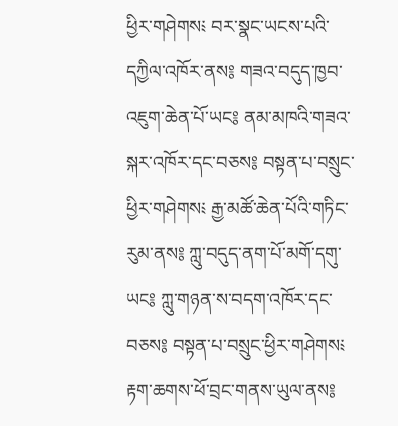ཕྱིར་གཤེགས༴ བར་སྣང་ཡངས་པའི་དཀྱིལ་འཁོར་ནས༔ གཟའ་བདུད་ཁྱབ་འཇུག་ཆེན་པོ་ཡང༔ ནམ་མཁའི་གཟའ་སྐར་འཁོར་དང་བཅས༔ བསྟན་པ་བསྲུང་ཕྱིར་གཤེགས༴ རྒྱ་མཚོ་ཆེན་པོའི་གཏིང་རུམ་ནས༔ ཀླུ་བདུད་ནག་པོ་མགོ་དགུ་ཡང༔ ཀླུ་གཉན་ས་བདག་འཁོར་དང་བཅས༔ བསྟན་པ་བསྲུང་ཕྱིར་གཤེགས༴ རྟག་ཆགས་ཕོ་བྲང་གནས་ཡུལ་ནས༔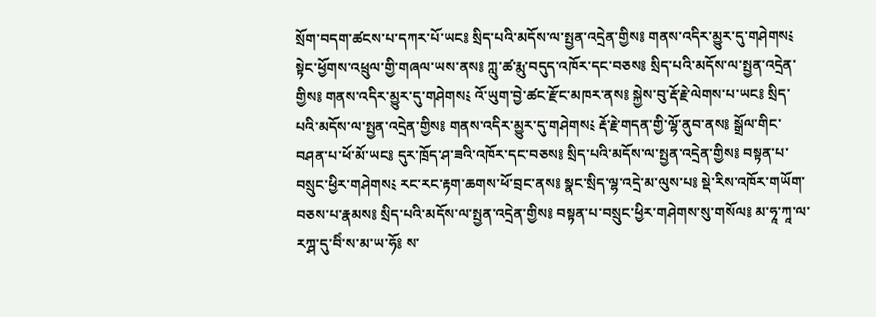སྲོག་བདག་ཚངས་པ་དཀར་པོ་ཡང༔ སྲིད་པའི་མདོས་ལ་སྤྱན་འདྲེན་གྱིས༔ གནས་འདིར་མྱུར་དུ་གཤེགས༴ སྟེང་ཕྱོགས་འཕྲུལ་གྱི་གཞལ་ཡས་ནས༔ ཀླུ་ཚ་རྨུ་བདུད་འཁོར་དང་བཅས༔ སྲིད་པའི་མདོས་ལ་སྤྱན་འདྲེན་གྱིས༔ གནས་འདིར་མྱུར་དུ་གཤེགས༴ འོ་ཡུག་བྱེ་ཚང་རྫོང་མཁར་ནས༔ སྐྱེས་བུ་རྡོ་རྗེ་ལེགས་པ་ཡང༔ སྲིད་པའི་མདོས་ལ་སྤྱན་འདྲེན་གྱིས༔ གནས་འདིར་མྱུར་དུ་གཤེགས༴ རྡོ་རྗེ་གདན་གྱི་ལྷོ་ནུབ་ནས༔ སྒྲོལ་གིང་བཤན་པ་ཕོ་མོ་ཡང༔ དུར་ཁྲོད་ཤ་ཟའི་འཁོར་དང་བཅས༔ སྲིད་པའི་མདོས་ལ་སྤྱན་འདྲེན་གྱིས༔ བསྟན་པ་བསྲུང་ཕྱིར་གཤེགས༴ རང་རང་རྟག་ཆགས་ཕོ་བྲང་ནས༔ སྣང་སྲིད་ལྷ་འདྲེ་མ་ལུས་པ༔ སྡེ་རིས་འཁོར་གཡོག་བཅས་པ་རྣམས༔ སྲིད་པའི་མདོས་ལ་སྤྱན་འདྲེན་གྱིས༔ བསྟན་པ་བསྲུང་ཕྱིར་གཤེགས་སུ་གསོལ༔ མ་ཧཱ་ཀཱ་ལ་རཀྴ་དུ་བིཾ་ས་མ་ཡ་ཧོ༔ ས་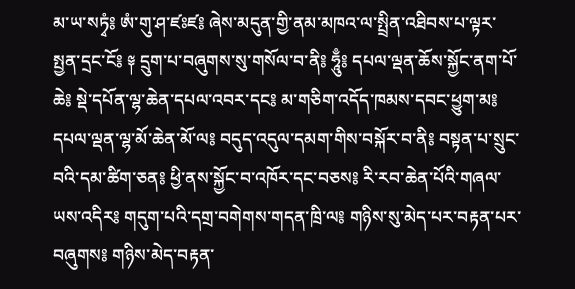མ་ཡ་སཏྭཾ༔ ཨཾ་གུ་ཤ་ཛཿཛ༔ ཞེས་མདུན་གྱི་ནམ་མཁའ་ལ་སྤྲིན་འཐིབས་པ་ལྟར་སྤྱན་དྲང་ངོ༔ ༈ དྲུག་པ་བཞུགས་སུ་གསོལ་བ་ནི༔ ཧཱུྃ༔ དཔལ་ལྡན་ཆོས་སྐྱོང་ནག་པོ་ཆེ༔ སྡེ་དཔོན་ལྷ་ཆེན་དཔལ་འབར་དང༔ མ་གཅིག་འདོད་ཁམས་དབང་ཕྱུག་མ༔ དཔལ་ལྡན་ལྷ་མོ་ཆེན་མོ་ལ༔ བདུད་འདུལ་དམག་གིས་བསྐོར་བ་ནི༔ བསྟན་པ་སྲུང་བའི་དམ་ཚིག་ཅན༔ ཕྱི་ནས་སྐྱོང་བ་འཁོར་དང་བཅས༔ རི་རབ་ཆེན་པོའི་གཞལ་ཡས་འདིར༔ གདུག་པའི་དགྲ་བགེགས་གདན་ཁྲི་ལ༔ གཉིས་སུ་མེད་པར་བརྟན་པར་བཞུགས༔ གཉིས་མེད་བརྟན་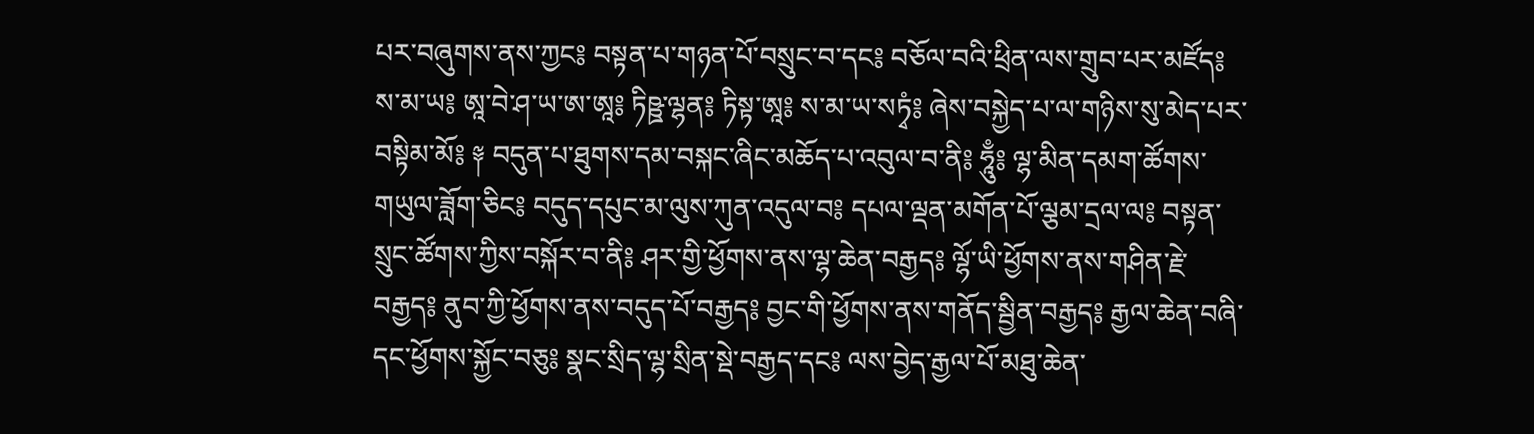པར་བཞུགས་ནས་ཀྱང༔ བསྟན་པ་གཉན་པོ་བསྲུང་བ་དང༔ བཅོལ་བའི་ཕྲིན་ལས་གྲུབ་པར་མཛོད༔ ས་མ་ཡ༔ ཨཱ་བེ་ཤ་ཡ་ཨ་ཨཱ༔ ཏིཥྛ་ལྷན༔ ཏིསྟ་ཨཱ༔ ས་མ་ཡ་སཏྭཾ༔ ཞེས་བསྐྱེད་པ་ལ་གཉིས་སུ་མེད་པར་བསྟིམ་མོ༔ ༈ བདུན་པ་ཐུགས་དམ་བསྐང་ཞིང་མཆོད་པ་འབུལ་བ་ནི༔ ཧཱུྃ༔ ལྷ་མིན་དམག་ཚོགས་གཡུལ་ཟློག་ཅིང༔ བདུད་དཔུང་མ་ལུས་ཀུན་འདུལ་བ༔ དཔལ་ལྡན་མགོན་པོ་ལྕམ་དྲལ་ལ༔ བསྟན་སྲུང་ཚོགས་ཀྱིས་བསྐོར་བ་ནི༔ ཤར་གྱི་ཕྱོགས་ནས་ལྷ་ཆེན་བརྒྱད༔ ལྷོ་ཡི་ཕྱོགས་ནས་གཤིན་རྗེ་བརྒྱད༔ ནུབ་ཀྱི་ཕྱོགས་ནས་བདུད་པོ་བརྒྱད༔ བྱང་གི་ཕྱོགས་ནས་གནོད་སྦྱིན་བརྒྱད༔ རྒྱལ་ཆེན་བཞི་དང་ཕྱོགས་སྐྱོང་བཅུ༔ སྣང་སྲིད་ལྷ་སྲིན་སྡེ་བརྒྱད་དང༔ ལས་བྱེད་རྒྱལ་པོ་མཐུ་ཆེན་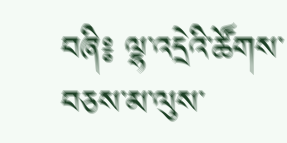བཞི༔ ལྷ་འདྲེའི་ཚོགས་བཅས་མ་ལུས་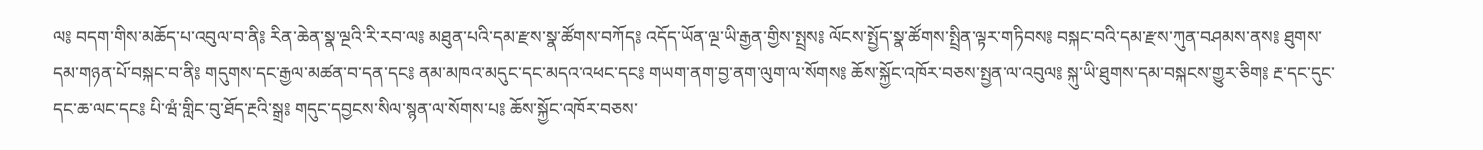ལ༔ བདག་གིས་མཆོད་པ་འབུལ་བ་ནི༔ རིན་ཆེན་སྣ་ལྔའི་རི་རབ་ལ༔ མཐུན་པའི་དམ་རྫས་སྣ་ཚོགས་བཀོད༔ འདོད་ཡོན་ལྔ་ཡི་རྒྱན་གྱིས་སྤྲས༔ ལོངས་སྤྱོད་སྣ་ཚོགས་སྤྲིན་ལྟར་གཏིབས༔ བསྐང་བའི་དམ་རྫས་ཀུན་བཤམས་ནས༔ ཐུགས་དམ་གཉན་པོ་བསྐང་བ་ནི༔ གདུགས་དང་རྒྱལ་མཚན་བ་དན་དང༔ ནམ་མཁའ་མདུང་དང་མདའ་འཕང་དང༔ གཡག་ནག་བྱ་ནག་ལུག་ལ་སོགས༔ ཆོས་སྐྱོང་འཁོར་བཅས་སྤྱན་ལ་འབུལ༔ སྐུ་ཡི་ཐུགས་དམ་བསྐངས་གྱུར་ཅིག༔ རྔ་དང་དུང་དང་ཆ་ལང་དང༔ པི་ཝཾ་གླིང་བུ་ཐོད་རྔའི་སྒྲ༔ གདུང་དབྱངས་སིལ་སྙན་ལ་སོགས་པ༔ ཆོས་སྐྱོང་འཁོར་བཅས་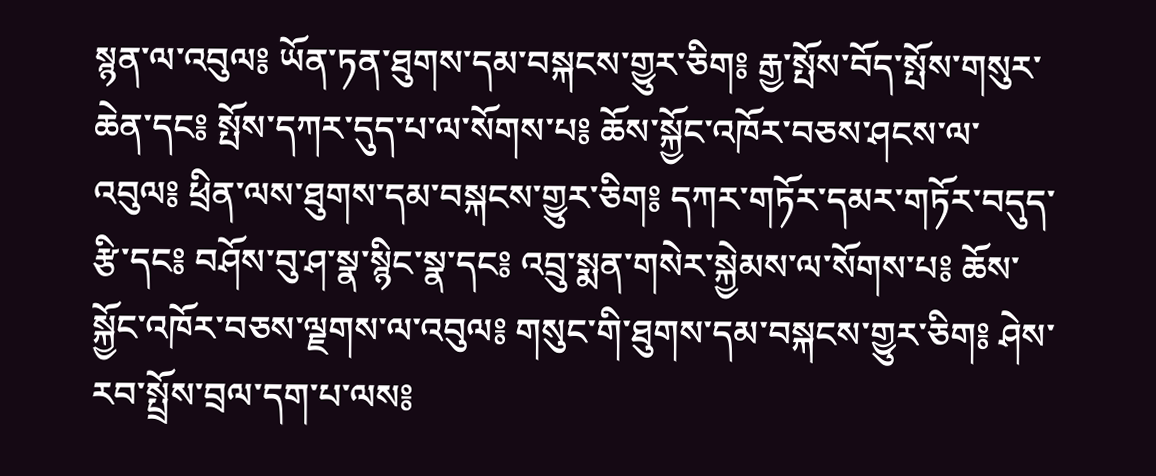སྙན་ལ་འབུལ༔ ཡོན་ཏན་ཐུགས་དམ་བསྐངས་གྱུར་ཅིག༔ རྒྱ་སྤོས་བོད་སྤོས་གསུར་ཆེན་དང༔ སྤོས་དཀར་དུད་པ་ལ་སོགས་པ༔ ཆོས་སྐྱོང་འཁོར་བཅས་ཤངས་ལ་འབུལ༔ ཕྲིན་ལས་ཐུགས་དམ་བསྐངས་གྱུར་ཅིག༔ དཀར་གཏོར་དམར་གཏོར་བདུད་རྩི་དང༔ བཤོས་བུ་ཤ་སྣ་སྙིང་སྣ་དང༔ འབྲུ་སྨན་གསེར་སྐྱེམས་ལ་སོགས་པ༔ ཆོས་སྐྱོང་འཁོར་བཅས་ལྗགས་ལ་འབུལ༔ གསུང་གི་ཐུགས་དམ་བསྐངས་གྱུར་ཅིག༔ ཤེས་རབ་སྤྲོས་བྲལ་དག་པ་ལས༔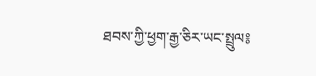ཐབས་ཀྱི་ཕྱག་རྒྱ་ཅིར་ཡང་སྤྲུལ༔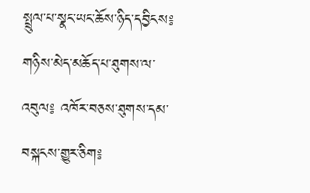སྤྲུལ་པ་སྣང་ཡང་ཆོས་ཉིད་དབྱིངས༔ གཉིས་མེད་མཆོད་པ་ཐུགས་ལ་འབུལ༔ འཁོར་བཅས་ཐུགས་དམ་བསྐངས་གྱུར་ཅིག༔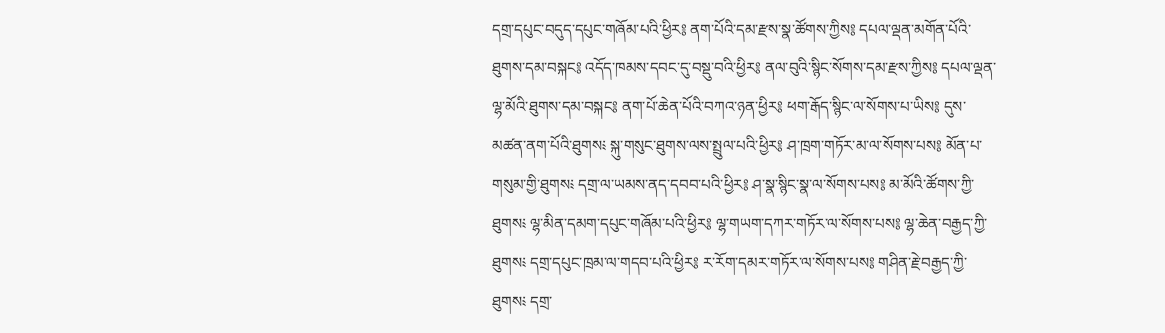དགྲ་དཔུང་བདུད་དཔུང་གཞོམ་པའི་ཕྱིར༔ ནག་པོའི་དམ་རྫས་སྣ་ཚོགས་ཀྱིས༔ དཔལ་ལྡན་མགོན་པོའི་ཐུགས་དམ་བསྐང༔ འདོད་ཁམས་དབང་དུ་བསྡུ་བའི་ཕྱིར༔ ནལ་བུའི་སྙིང་སོགས་དམ་རྫས་ཀྱིས༔ དཔལ་ལྡན་ལྷ་མོའི་ཐུགས་དམ་བསྐང༔ ནག་པོ་ཆེན་པོའི་བཀའ་ཉན་ཕྱིར༔ ཕག་རྒོད་སྙིང་ལ་སོགས་པ་ཡིས༔ དུས་མཚན་ནག་པོའི་ཐུགས༴ སྐུ་གསུང་ཐུགས་ལས་སྤྲུལ་པའི་ཕྱིར༔ ཤ་ཁྲག་གཏོར་མ་ལ་སོགས་པས༔ མོན་པ་གསུམ་གྱི་ཐུགས༴ དགྲ་ལ་ཡམས་ནད་དབབ་པའི་ཕྱིར༔ ཤ་སྣ་སྙིང་སྣ་ལ་སོགས་པས༔ མ་མོའི་ཚོགས་ཀྱི་ཐུགས༴ ལྷ་མིན་དམག་དཔུང་གཞོམ་པའི་ཕྱིར༔ ལྷ་གཡག་དཀར་གཏོར་ལ་སོགས་པས༔ ལྷ་ཆེན་བརྒྱད་ཀྱི་ཐུགས༴ དགྲ་དཔུང་ཁྲམ་ལ་གདབ་པའི་ཕྱིར༔ ར་རོག་དམར་གཏོར་ལ་སོགས་པས༔ གཤིན་རྗེ་བརྒྱད་ཀྱི་ཐུགས༴ དགྲ་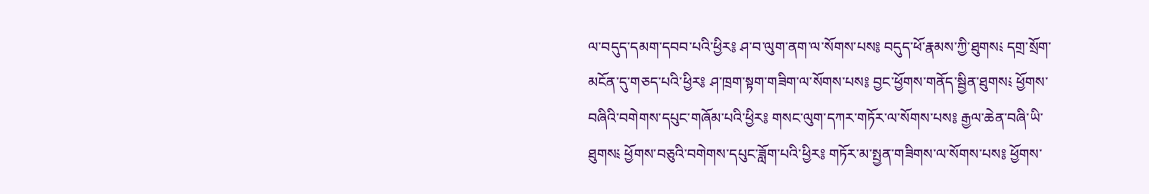ལ་བདུད་དམག་དབབ་པའི་ཕྱིར༔ ཤ་བ་ལུག་ནག་ལ་སོགས་པས༔ བདུད་ཕོ་རྣམས་ཀྱི་ཐུགས༴ དགྲ་སྲོག་མངོན་དུ་གཅད་པའི་ཕྱིར༔ ཤ་ཁྲག་སྟག་གཟིག་ལ་སོགས་པས༔ བྱང་ཕྱོགས་གནོད་སྦྱིན་ཐུགས༴ ཕྱོགས་བཞིའི་བགེགས་དཔུང་གཞོམ་པའི་ཕྱིར༔ གསང་ལུག་དཀར་གཏོར་ལ་སོགས་པས༔ རྒྱལ་ཆེན་བཞི་ཡི་ཐུགས༴ ཕྱོགས་བཅུའི་བགེགས་དཔུང་ཟློག་པའི་ཕྱིར༔ གཏོར་མ་སྤྱན་གཟིགས་ལ་སོགས་པས༔ ཕྱོགས་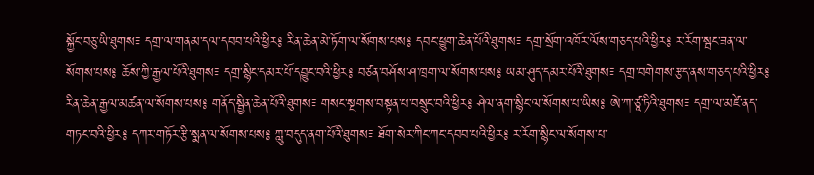སྐྱོང་བཅུ་ཡི་ཐུགས༴ དགྲ་ལ་གནམ་དལ་དབབ་པའི་ཕྱིར༔ རིན་ཆེན་མེ་ཏོག་ལ་སོགས་པས༔ དབང་ཕྱུག་ཆེན་པོའི་ཐུགས༴ དགྲ་སྲོག་འཁོར་ལོས་གཅད་པའི་ཕྱིར༔ ར་རོག་སྦང་ཟན་ལ་སོགས་པས༔ ཆོས་ཀྱི་རྒྱལ་པོའི་ཐུགས༴ དགྲ་སྙིང་དམར་པོ་དབྱུང་བའི་ཕྱིར༔ བཙན་བཤོས་ཤ་ཁྲག་ལ་སོགས་པས༔ ཡམ་ཤུད་དམར་པོའི་ཐུགས༴ དགྲ་བགེགས་རྩད་ནས་གཅད་པའི་ཕྱིར༔ རིན་ཆེན་རྒྱལ་མཚན་ལ་སོགས་པས༔ གནོད་སྦྱིན་ཆེན་པོའི་ཐུགས༴ གསང་སྔགས་བསྟན་པ་བསྲུང་བའི་ཕྱིར༔ ཤེལ་ནག་སྙིང་ལ་སོགས་པ་ཡིས༔ ཨེ་ཀ་ཙཱ་ཏིའི་ཐུགས༴ དགྲ་ལ་མཛེ་ནད་གཏང་བའི་ཕྱིར༔ དཀར་གཏོར་རྩི་སྨན་ལ་སོགས་པས༔ ཀླུ་བདུད་ནག་པོའི་ཐུགས༴ ཐོག་སེར་ཀིང་ཀང་དབབ་པའི་ཕྱིར༔ ར་རོག་སྙིང་ལ་སོགས་པ་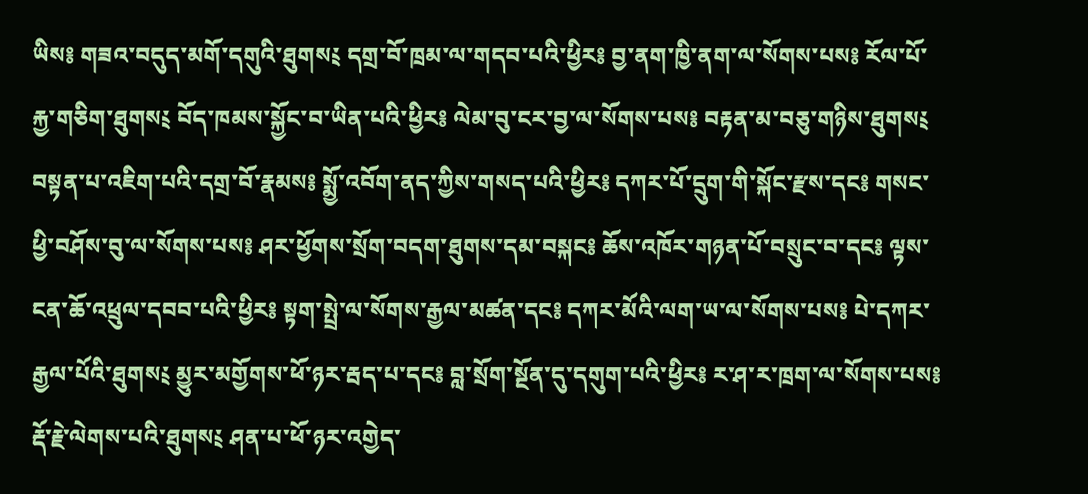ཡིས༔ གཟའ་བདུད་མགོ་དགུའི་ཐུགས༴ དགྲ་བོ་ཁྲམ་ལ་གདབ་པའི་ཕྱིར༔ བྱ་ནག་ཁྱི་ནག་ལ་སོགས་པས༔ རོལ་པོ་རྐྱ་གཅིག་ཐུགས༴ བོད་ཁམས་སྐྱོང་བ་ཡིན་པའི་ཕྱིར༔ ལེམ་བུ་ངར་བྱ་ལ་སོགས་པས༔ བརྟན་མ་བཅུ་གཉིས་ཐུགས༴ བསྟན་པ་འཇིག་པའི་དགྲ་བོ་རྣམས༔ སྨྱོ་འབོག་ནད་ཀྱིས་གསད་པའི་ཕྱིར༔ དཀར་པོ་དྲུག་གི་སྐོང་རྫས་དང༔ གསང་ཕྱི་བཤོས་བུ་ལ་སོགས་པས༔ ཤར་ཕྱོགས་སྲོག་བདག་ཐུགས་དམ་བསྐང༔ ཆོས་འཁོར་གཉན་པོ་བསྲུང་བ་དང༔ ལྟས་ངན་ཆོ་འཕྲུལ་དབབ་པའི་ཕྱིར༔ སྟག་སྤྲེ་ལ་སོགས་རྒྱལ་མཚན་དང༔ དཀར་མོའི་ལག་ཡ་ལ་སོགས་པས༔ པེ་དཀར་རྒྱལ་པོའི་ཐུགས༴ མྱུར་མགྱོགས་ཕོ་ཉར་རྦད་པ་དང༔ བླ་སྲོག་སྔོན་དུ་དགུག་པའི་ཕྱིར༔ ར་ཤ་ར་ཁྲག་ལ་སོགས་པས༔ རྡོ་རྗེ་ལེགས་པའི་ཐུགས༴ ཤན་པ་ཕོ་ཉར་འགྱེད་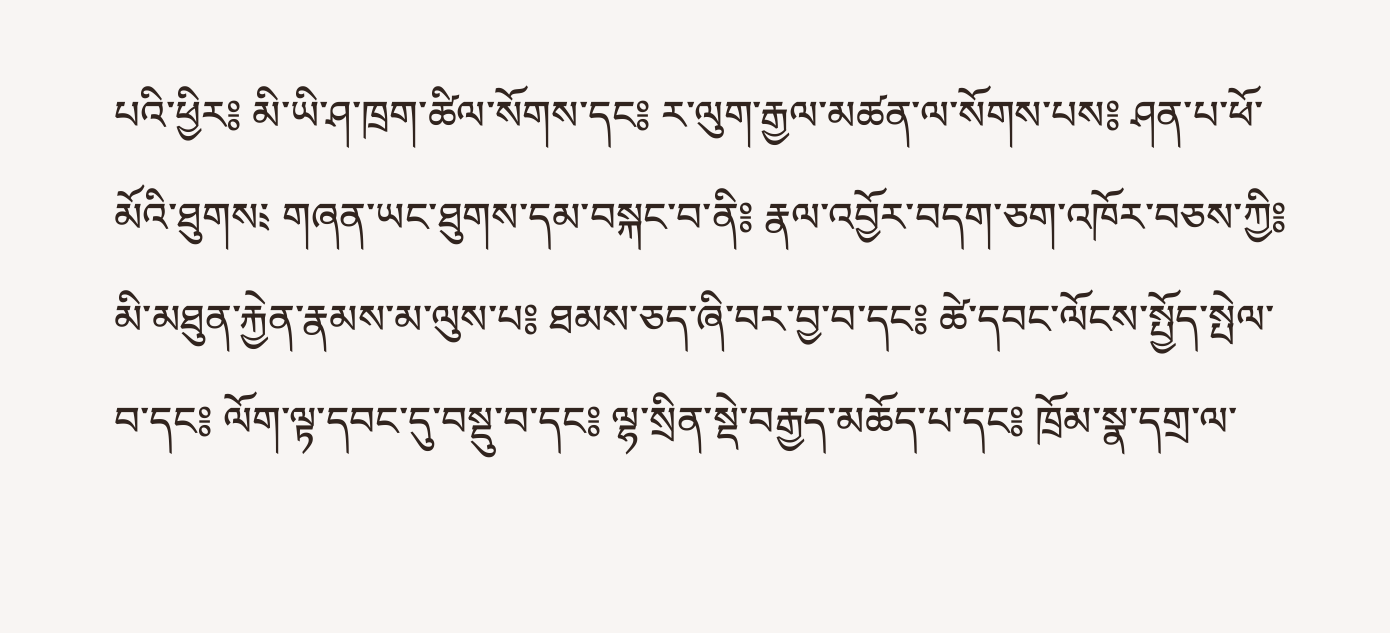པའི་ཕྱིར༔ མི་ཡི་ཤ་ཁྲག་ཚིལ་སོགས་དང༔ ར་ལུག་རྒྱལ་མཚན་ལ་སོགས་པས༔ ཤན་པ་ཕོ་མོའི་ཐུགས༴ གཞན་ཡང་ཐུགས་དམ་བསྐང་བ་ནི༔ རྣལ་འབྱོར་བདག་ཅག་འཁོར་བཅས་ཀྱི༔ མི་མཐུན་རྐྱེན་རྣམས་མ་ལུས་པ༔ ཐམས་ཅད་ཞི་བར་བྱ་བ་དང༔ ཚེ་དབང་ལོངས་སྤྱོད་སྤེལ་བ་དང༔ ལོག་ལྟ་དབང་དུ་བསྡུ་བ་དང༔ ལྷ་སྲིན་སྡེ་བརྒྱད་མཆོད་པ་དང༔ ཁྲོམ་སྣ་དགྲ་ལ་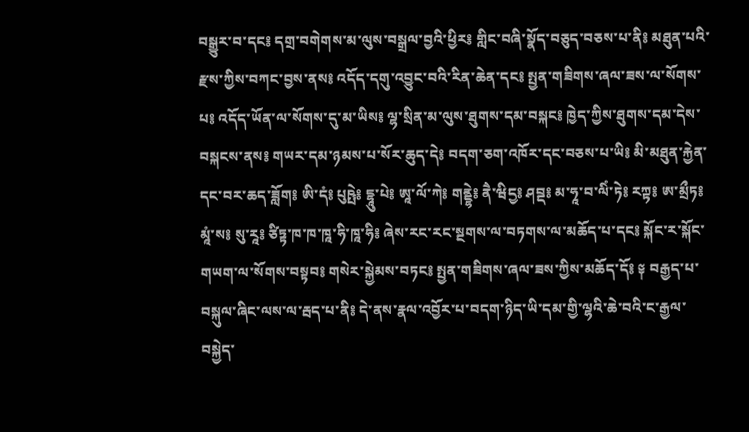བསྒྱུར་བ་དང༔ དགྲ་བགེགས་མ་ལུས་བསྒྲལ་བྱའི་ཕྱིར༔ གླིང་བཞི་སྣོད་བཅུད་བཅས་པ་ནི༔ མཐུན་པའི་རྫས་ཀྱིས་བཀང་བྱས་ནས༔ འདོད་དགུ་འབྱུང་བའི་རིན་ཆེན་དང༔ སྤྱན་གཟིགས་ཞལ་ཟས་ལ་སོགས་པ༔ འདོད་ཡོན་ལ་སོགས་དུ་མ་ཡིས༔ ལྷ་སྲིན་མ་ལུས་ཐུགས་དམ་བསྐང༔ ཁྱེད་ཀྱིས་ཐུགས་དམ་དེས་བསྐངས་ནས༔ གཡར་དམ་ཉམས་པ་སོར་ཆུད་དེ༔ བདག་ཅག་འཁོར་དང་བཅས་པ་ཡི༔ མི་མཐུན་རྐྱེན་དང་བར་ཆད་ཟློག༔ ཨི་དཾ༔ པུཥྤེ༔ དྷཱུ་པེ༔ ཨཱ་ལོ་ཀེ༔ གནྡྷེ༔ ནཻ་ཝིདྱ༔ ཤབྡ༔ མ་ཧཱ་བ་ལིཾ་ཏེ༔ རཀྟ༔ ཨ་མྲྀཏ༔ མཱཾ་ས༔ སུ་རཱ༔ ཙིཏྟ་ཁ་ཁ་ཁཱ་ཧི་ཁཱ་ཧི༔ ཞེས་རང་རང་སྔགས་ལ་བཏགས་ལ་མཆོད་པ་དང༔ སྐོང་ར་སྐོང་གཡག་ལ་སོགས་བསྟབ༔ གསེར་སྐྱེམས་བཏང༔ སྤྱན་གཟིགས་ཞལ་ཟས་ཀྱིས་མཆོད་དོ༔ ༈ བརྒྱད་པ་བསྐུལ་ཞིང་ལས་ལ་རྦད་པ་ནི༔ དེ་ནས་རྣལ་འབྱོར་པ་བདག་ཉིད་ཡི་དམ་གྱི་ལྷའི་ཆེ་བའི་ང་རྒྱལ་བསྐྱེད་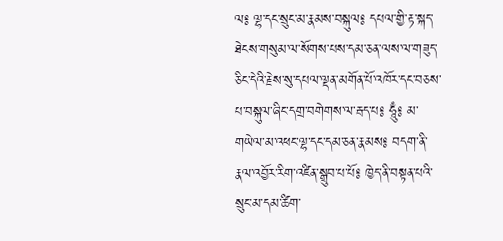ལ༔ ལྷ་དང་སྲུང་མ་རྣམས་བསྐུལ༔ དཔལ་གྱི་རྟ་སྐད་ཐེངས་གསུམ་ལ་སོགས་པས་དམ་ཅན་ལས་ལ་གཟུད་ཅིང་དེའི་རྗེས་སུ་དཔལ་ལྡན་མགོན་པོ་འཁོར་དང་བཅས་པ་བསྐུལ་ཞིང་དགྲ་བགེགས་ལ་རྦད་པ༔ ཧཱུྃ༔ མ་གཡེལ་མ་འཕང་ལྷ་དང་དམ་ཅན་རྣམས༔ བདག་ནི་རྣལ་འབྱོར་རིག་འཛིན་སྒྲུབ་པ་པོ༔ ཁྱེད་ནི་བསྟན་པའི་སྲུང་མ་དམ་ཚིག་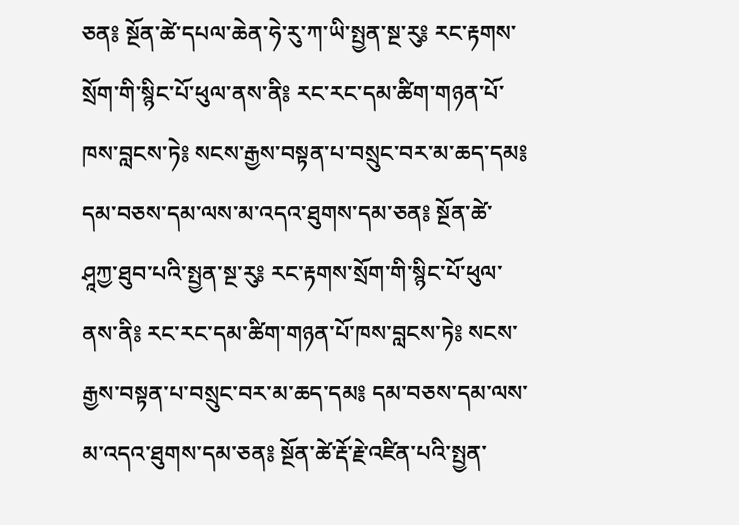ཅན༔ སྔོན་ཚེ་དཔལ་ཆེན་ཧེ་རུ་ཀ་ཡི་སྤྱན་སྔ་རུ༔ རང་རྟགས་སྲོག་གི་སྙིང་པོ་ཕུལ་ནས་ནི༔ རང་རང་དམ་ཚིག་གཉན་པོ་ཁས་བླངས་ཏེ༔ སངས་རྒྱས་བསྟན་པ་བསྲུང་བར་མ་ཆད་དམ༔ དམ་བཅས་དམ་ལས་མ་འདའ་ཐུགས་དམ་ཅན༔ སྔོན་ཚེ་ཤཱཀྱ་ཐུབ་པའི་སྤྱན་སྔ་རུ༔ རང་རྟགས་སྲོག་གི་སྙིང་པོ་ཕུལ་ནས་ནི༔ རང་རང་དམ་ཚིག་གཉན་པོ་ཁས་བླངས་ཏེ༔ སངས་རྒྱས་བསྟན་པ་བསྲུང་བར་མ་ཆད་དམ༔ དམ་བཅས་དམ་ལས་མ་འདའ་ཐུགས་དམ་ཅན༔ སྔོན་ཚེ་རྡོ་རྗེ་འཛིན་པའི་སྤྱན་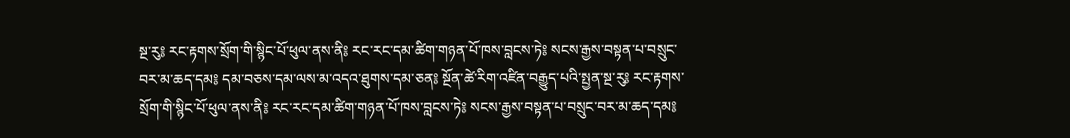སྔ་རུ༔ རང་རྟགས་སྲོག་གི་སྙིང་པོ་ཕུལ་ནས་ནི༔ རང་རང་དམ་ཚིག་གཉན་པོ་ཁས་བླངས་ཏེ༔ སངས་རྒྱས་བསྟན་པ་བསྲུང་བར་མ་ཆད་དམ༔ དམ་བཅས་དམ་ལས་མ་འདའ་ཐུགས་དམ་ཅན༔ སྔོན་ཚེ་རིག་འཛིན་བརྒྱུད་པའི་སྤྱན་སྔ་རུ༔ རང་རྟགས་སྲོག་གི་སྙིང་པོ་ཕུལ་ནས་ནི༔ རང་རང་དམ་ཚིག་གཉན་པོ་ཁས་བླངས་ཏེ༔ སངས་རྒྱས་བསྟན་པ་བསྲུང་བར་མ་ཆད་དམ༔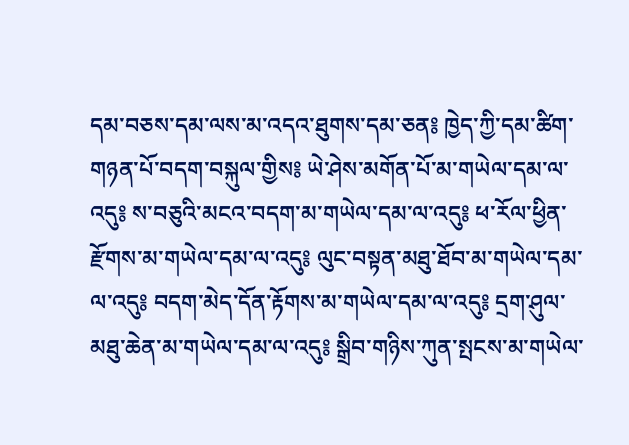དམ་བཅས་དམ་ལས་མ་འདའ་ཐུགས་དམ་ཅན༔ ཁྱེད་ཀྱི་དམ་ཚིག་གཉན་པོ་བདག་བསྐུལ་གྱིས༔ ཡེ་ཤེས་མགོན་པོ་མ་གཡེལ་དམ་ལ་འདུ༔ ས་བཅུའི་མངའ་བདག་མ་གཡེལ་དམ་ལ་འདུ༔ ཕ་རོལ་ཕྱིན་རྫོགས་མ་གཡེལ་དམ་ལ་འདུ༔ ལུང་བསྟན་མཐུ་ཐོབ་མ་གཡེལ་དམ་ལ་འདུ༔ བདག་མེད་དོན་རྟོགས་མ་གཡེལ་དམ་ལ་འདུ༔ དྲག་ཤུལ་མཐུ་ཆེན་མ་གཡེལ་དམ་ལ་འདུ༔ སྒྲིབ་གཉིས་ཀུན་སྤངས་མ་གཡེལ་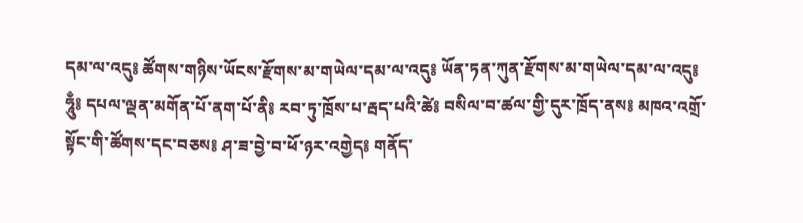དམ་ལ་འདུ༔ ཚོགས་གཉིས་ཡོངས་རྫོགས་མ་གཡེལ་དམ་ལ་འདུ༔ ཡོན་ཏན་ཀུན་རྫོགས་མ་གཡེལ་དམ་ལ་འདུ༔ ཧཱུྃ༔ དཔལ་ལྡན་མགོན་པོ་ནག་པོ་ནི༔ རབ་ཏུ་ཁྲོས་པ་རྦད་པའི་ཚེ༔ བསིལ་བ་ཚལ་གྱི་དུར་ཁྲོད་ནས༔ མཁའ་འགྲོ་སྟོང་གི་ཚོགས་དང་བཅས༔ ཤ་ཟ་བྱེ་བ་ཕོ་ཉར་འགྱེད༔ གནོད་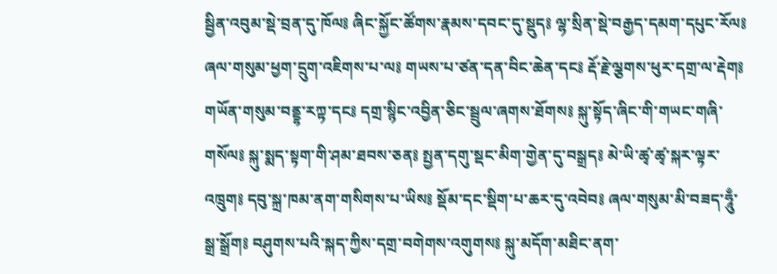སྦྱིན་འབུམ་སྡེ་བྲན་དུ་ཁོལ༔ ཞིང་སྐྱོང་ཚོགས་རྣམས་དབང་དུ་སྡུད༔ ལྷ་སྲིན་སྡེ་བརྒྱད་དམག་དཔུང་རོལ༔ ཞལ་གསུམ་ཕྱག་དྲུག་འཇིགས་པ་ལ༔ གཡས་པ་ཙན་དན་བིང་ཆེན་དང༔ རྡོ་རྗེ་ལྕགས་ཕུར་དགྲ་ལ་རྡེག༔ གཡོན་གསུམ་བནྡྷ་རཀྟ་དང༔ དགྲ་སྙིང་འབྱིན་ཅིང་སྦྲུལ་ཞགས་ཐོགས༔ སྐུ་སྟོད་ཞིང་གི་གཡང་གཞི་གསོལ༔ སྐུ་སྨད་སྟག་གི་ཤམ་ཐབས་ཅན༔ སྤྱན་དགུ་སྡང་མིག་གྱེན་དུ་བསྒྲད༔ མེ་ཡི་ཚྭ་ཚྭ་སྐར་ལྟར་འཁྲུག༔ དབུ་སྐྲ་ཁམ་ནག་གསིགས་པ་ཡིས༔ སྡོམ་དང་སྡིག་པ་ཆར་དུ་འབེབ༔ ཞལ་གསུམ་མི་བཟད་ཧཱུྃ་སྒྲ་སྒྲོག༔ བཤུགས་པའི་སྐད་ཀྱིས་དགྲ་བགེགས་འགུགས༔ སྐུ་མདོག་མཐིང་ནག་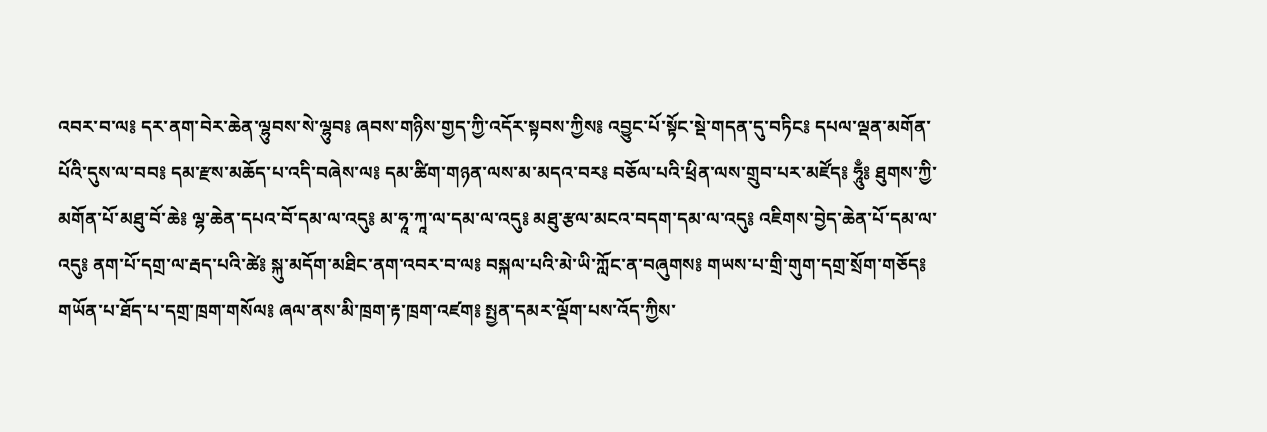འབར་བ་ལ༔ དར་ནག་བེར་ཆེན་ལྷུབས་སེ་ལྷུབ༔ ཞབས་གཉིས་གྱད་ཀྱི་འདོར་སྟབས་ཀྱིས༔ འབྱུང་པོ་སྟོང་སྡེ་གདན་དུ་བཏིང༔ དཔལ་ལྡན་མགོན་པོའི་དུས་ལ་བབ༔ དམ་རྫས་མཆོད་པ་འདི་བཞེས་ལ༔ དམ་ཚིག་གཉན་ལས་མ་མདའ་བར༔ བཅོལ་པའི་ཕྲིན་ལས་གྲུབ་པར་མཛོད༔ ཧཱུྃ༔ ཐུགས་ཀྱི་མགོན་པོ་མཐུ་བོ་ཆེ༔ ལྷ་ཆེན་དཔའ་བོ་དམ་ལ་འདུ༔ མ་ཧཱ་ཀཱ་ལ་དམ་ལ་འདུ༔ མཐུ་རྩལ་མངའ་བདག་དམ་ལ་འདུ༔ འཇིགས་བྱེད་ཆེན་པོ་དམ་ལ་འདུ༔ ནག་པོ་དགྲ་ལ་རྦད་པའི་ཚེ༔ སྐུ་མདོག་མཐིང་ནག་འབར་བ་ལ༔ བསྐལ་པའི་མེ་ཡི་ཀློང་ན་བཞུགས༔ གཡས་པ་གྲི་གུག་དགྲ་སྲོག་གཅོད༔ གཡོན་པ་ཐོད་པ་དགྲ་ཁྲག་གསོལ༔ ཞལ་ནས་མི་ཁྲག་རྟ་ཁྲག་འཛག༔ སྤྱན་དམར་ལྡོག་པས་འོད་ཀྱིས་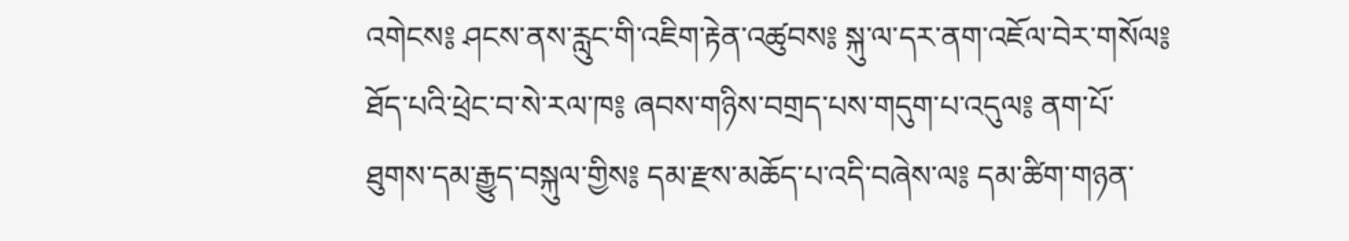འགེངས༔ ཤངས་ནས་རླུང་གི་འཇིག་རྟེན་འཚུབས༔ སྐུ་ལ་དར་ནག་འཇོལ་བེར་གསོལ༔ ཐོད་པའི་ཕྲེང་བ་སེ་རལ་ཁ༔ ཞབས་གཉིས་བགྲད་པས་གདུག་པ་འདུལ༔ ནག་པོ་ཐུགས་དམ་རྒྱུད་བསྐུལ་གྱིས༔ དམ་རྫས་མཆོད་པ་འདི་བཞེས་ལ༔ དམ་ཚིག་གཉན་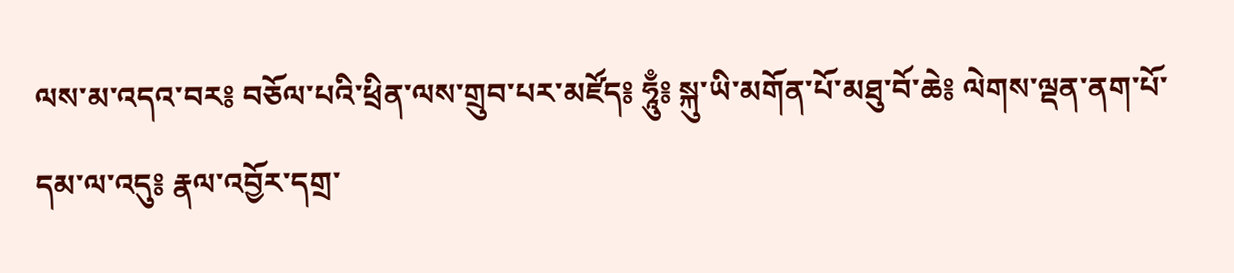ལས་མ་འདའ་བར༔ བཅོལ་པའི་ཕྲིན་ལས་གྲུབ་པར་མཛོད༔ ཧཱུྃ༔ སྐུ་ཡི་མགོན་པོ་མཐུ་བོ་ཆེ༔ ལེགས་ལྡན་ནག་པོ་དམ་ལ་འདུ༔ རྣལ་འབྱོར་དགྲ་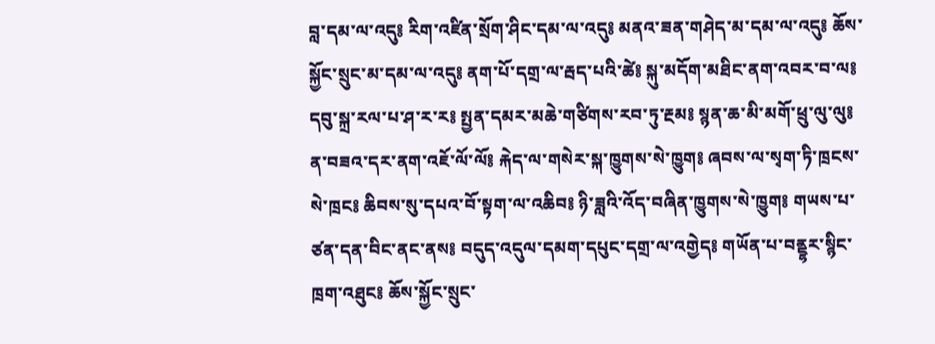བླ་དམ་ལ་འདུ༔ རིག་འཛིན་སྲོག་ཤིང་དམ་ལ་འདུ༔ མནའ་ཟན་གཤེད་མ་དམ་ལ་འདུ༔ ཆོས་སྐྱོང་སྲུང་མ་དམ་ལ་འདུ༔ ནག་པོ་དགྲ་ལ་རྦད་པའི་ཚེ༔ སྐུ་མདོག་མཐིང་ནག་འབར་བ་ལ༔ དབུ་སྐྲ་རལ་པ་ཤ་ར་ར༔ སྤྱན་དམར་མཆེ་གཙིགས་རབ་ཏུ་རྔམ༔ སྙན་ཆ་མི་མགོ་ཕྲུ་ལུ་ལུ༔ ན་བཟའ་དར་ནག་འཇོ་ལོ་ལོ༔ རྐེད་ལ་གསེར་སྐ་ཁྱུགས་སེ་ཁྱུག༔ ཞབས་ལ་སྭག་ཏི་ཁྲངས་སེ་ཁྲང༔ ཆིབས་སུ་དཔའ་བོ་སྟག་ལ་འཆིབ༔ ཉི་ཟླའི་འོད་བཞིན་ཁྱུགས་སེ་ཁྱུག༔ གཡས་པ་ཙན་དན་བིང་ནང་ནས༔ བདུད་འདུལ་དམག་དཔུང་དགྲ་ལ་འགྱེད༔ གཡོན་པ་བནྡྷར་སྙིང་ཁྲག་འཐུང༔ ཆོས་སྐྱོང་སྲུང་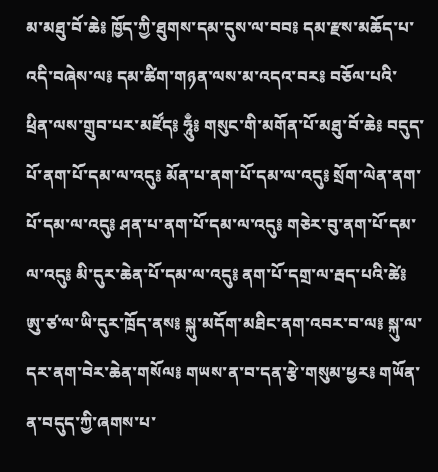མ་མཐུ་བོ་ཆེ༔ ཁྱོད་ཀྱི་ཐུགས་དམ་དུས་ལ་བབ༔ དམ་རྫས་མཆོད་པ་འདི་བཞེས་ལ༔ དམ་ཚིག་གཉན་ལས་མ་འདའ་བར༔ བཅོལ་པའི་ཕྲིན་ལས་གྲུབ་པར་མཛོད༔ ཧཱུྃ༔ གསུང་གི་མགོན་པོ་མཐུ་བོ་ཆེ༔ བདུད་པོ་ནག་པོ་དམ་ལ་འདུ༔ མོན་པ་ནག་པོ་དམ་ལ་འདུ༔ སྲོག་ལེན་ནག་པོ་དམ་ལ་འདུ༔ ཤན་པ་ནག་པོ་དམ་ལ་འདུ༔ གཅེར་བུ་ནག་པོ་དམ་ལ་འདུ༔ མི་དུར་ཆེན་པོ་དམ་ལ་འདུ༔ ནག་པོ་དགྲ་ལ་རྦད་པའི་ཚེ༔ ཨུ་ཙ་ལ་ཡི་དུར་ཁྲོད་ནས༔ སྐུ་མདོག་མཐིང་ནག་འབར་བ་ལ༔ སྐུ་ལ་དར་ནག་བེར་ཆེན་གསོལ༔ གཡས་ན་བ་དན་རྩེ་གསུམ་ཕྱར༔ གཡོན་ན་བདུད་ཀྱི་ཞགས་པ་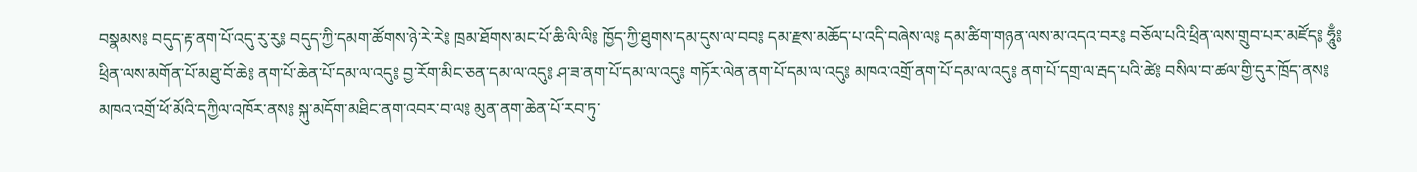བསྣམས༔ བདུད་རྟ་ནག་པོ་འདུ་རུ་རུ༔ བདུད་ཀྱི་དམག་ཚོགས་ཉེ་རེ་རེ༔ ཁྲམ་ཐོགས་མང་པོ་ཆི་ལི་ལི༔ ཁྱོད་ཀྱི་ཐུགས་དམ་དུས་ལ་བབ༔ དམ་རྫས་མཆོད་པ་འདི་བཞེས་ལ༔ དམ་ཚིག་གཉན་ལས་མ་འདའ་བར༔ བཅོལ་པའི་ཕྲིན་ལས་གྲུབ་པར་མཛོད༔ ཧཱུྃ༔ ཕྲིན་ལས་མགོན་པོ་མཐུ་བོ་ཆེ༔ ནག་པོ་ཆེན་པོ་དམ་ལ་འདུ༔ བྱ་རོག་མིང་ཅན་དམ་ལ་འདུ༔ ཤ་ཟ་ནག་པོ་དམ་ལ་འདུ༔ གཏོར་ལེན་ནག་པོ་དམ་ལ་འདུ༔ མཁའ་འགྲོ་ནག་པོ་དམ་ལ་འདུ༔ ནག་པོ་དགྲ་ལ་རྦད་པའི་ཚེ༔ བསིལ་བ་ཚལ་གྱི་དུར་ཁྲོད་ནས༔ མཁའ་འགྲོ་ཕོ་མོའི་དཀྱིལ་འཁོར་ནས༔ སྐུ་མདོག་མཐིང་ནག་འབར་བ་ལ༔ མུན་ནག་ཆེན་པོ་རབ་ཏུ་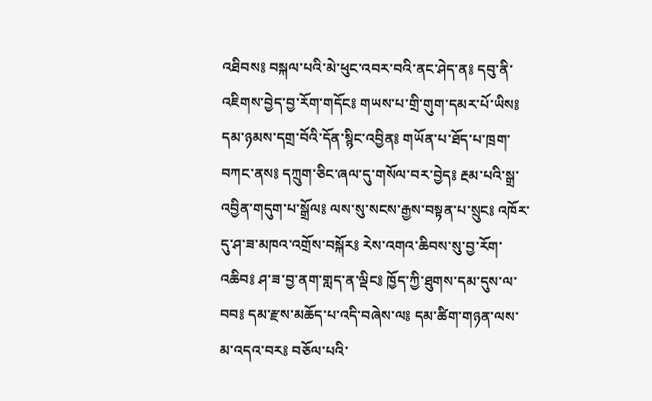འཐིབས༔ བསྐལ་པའི་མེ་ཕུང་འབར་བའི་ནང་ཤེད་ན༔ དབུ་ནི་འཇིགས་བྱེད་བྱ་རོག་གདོང༔ གཡས་པ་གྲི་གུག་དམར་པོ་ཡིས༔ དམ་ཉམས་དགྲ་བོའི་དོན་སྙིང་འབྱིན༔ གཡོན་པ་ཐོད་པ་ཁྲག་བཀང་ནས༔ དཀྲུག་ཅིང་ཞལ་དུ་གསོལ་བར་བྱེད༔ རྔམ་པའི་སྒྲ་འབྱིན་གདུག་པ་སྒྲོལ༔ ལས་སུ་སངས་རྒྱས་བསྟན་པ་སྲུང༔ འཁོར་དུ་ཤ་ཟ་མཁའ་འགྲོས་བསྐོར༔ རེས་འགའ་ཆིབས་སུ་བྱ་རོག་འཆིབ༔ ཤ་ཟ་བྱ་ནག་གླད་ན་ལྡིང༔ ཁྱོད་ཀྱི་ཐུགས་དམ་དུས་ལ་བབ༔ དམ་རྫས་མཆོད་པ་འདི་བཞེས་ལ༔ དམ་ཚིག་གཉན་ལས་མ་འདའ་བར༔ བཅོལ་པའི་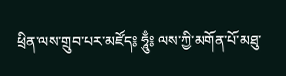ཕྲིན་ལས་གྲུབ་པར་མཛོད༔ ཧཱུྃ༔ ལས་ཀྱི་མགོན་པོ་མཐུ་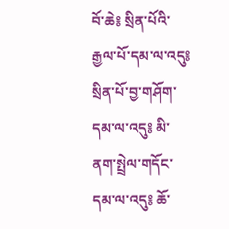བོ་ཆེ༔ སྲིན་པོའི་རྒྱལ་པོ་དམ་ལ་འདུ༔ སྲིན་པོ་བྱ་གཤོག་དམ་ལ་འདུ༔ མི་ནག་སྤྲེལ་གདོང་དམ་ལ་འདུ༔ ཆོ་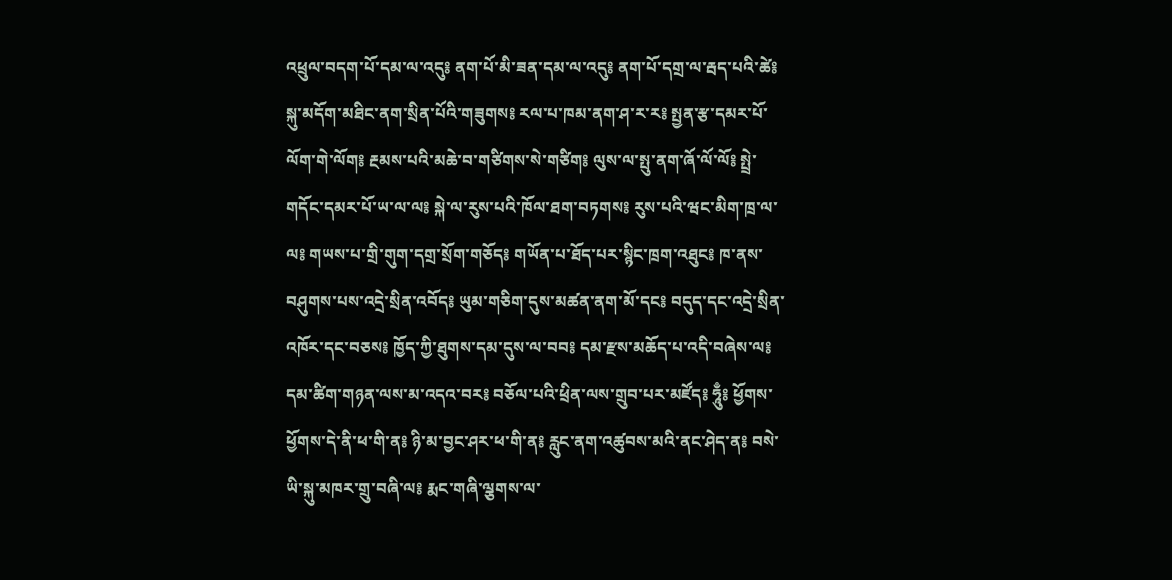འཕྲུལ་བདག་པོ་དམ་ལ་འདུ༔ ནག་པོ་མི་ཟན་དམ་ལ་འདུ༔ ནག་པོ་དགྲ་ལ་རྦད་པའི་ཚེ༔ སྐུ་མདོག་མཐིང་ནག་སྲིན་པོའི་གཟུགས༔ རལ་པ་ཁམ་ནག་ཤ་ར་ར༔ སྤྱན་རྩ་དམར་པོ་ལོག་གེ་ལོག༔ རྔམས་པའི་མཆེ་བ་གཙིགས་སེ་གཙིག༔ ལུས་ལ་སྤུ་ནག་ཞོ་ལོ་ལོ༔ སྤྲེ་གདོང་དམར་པོ་ཡ་ལ་ལ༔ སྐེ་ལ་རུས་པའི་ཁོལ་ཐག་བཏགས༔ རུས་པའི་ཝང་མིག་ཁྲ་ལ་ལ༔ གཡས་པ་གྲི་གུག་དགྲ་སྲོག་གཅོད༔ གཡོན་པ་ཐོད་པར་སྙིང་ཁྲག་འཐུང༔ ཁ་ནས་བཤུགས་པས་འདྲེ་སྲིན་འབོད༔ ཡུམ་གཅིག་དུས་མཚན་ནག་མོ་དང༔ བདུད་དང་འདྲེ་སྲིན་འཁོར་དང་བཅས༔ ཁྱོད་ཀྱི་ཐུགས་དམ་དུས་ལ་བབ༔ དམ་རྫས་མཆོད་པ་འདི་བཞེས་ལ༔ དམ་ཚིག་གཉན་ལས་མ་འདའ་བར༔ བཅོལ་པའི་ཕྲིན་ལས་གྲུབ་པར་མཛོད༔ ཧཱུྃ༔ ཕྱོགས་ཕྱོགས་དེ་ནི་ཕ་གི་ན༔ ཉི་མ་བྱང་ཤར་ཕ་གི་ན༔ རླུང་ནག་འཚུབས་མའི་ནང་ཤེད་ན༔ བསེ་ཡི་སྐུ་མཁར་གྲུ་བཞི་ལ༔ རྨང་གཞི་ལྕགས་ལ་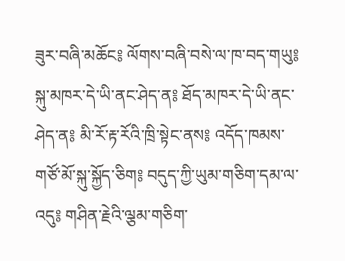ཟུར་བཞི་མཆོང༔ ལོགས་བཞི་བསེ་ལ་ཁ་བད་གཡུ༔ སྐུ་མཁར་དེ་ཡི་ནང་ཤེད་ན༔ ཐོད་མཁར་དེ་ཡི་ནང་ཤེད་ན༔ མི་རོ་རྟ་རོའི་ཁྲི་སྟེང་ནས༔ འདོད་ཁམས་གཙོ་མོ་སྐུ་སྐྱོད་ཅིག༔ བདུད་ཀྱི་ཡུམ་གཅིག་དམ་ལ་འདུ༔ གཤིན་རྗེའི་ལྕམ་གཅིག་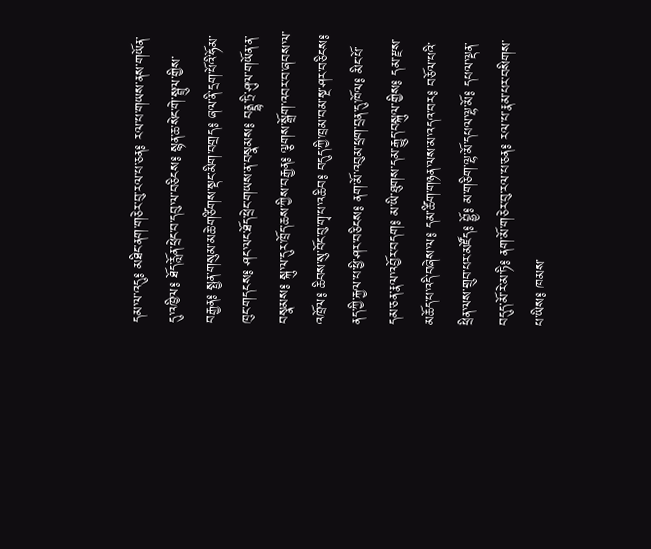དམ་ལ་འདུ༔ མཐིང་ནག་གཅེར་བུ་རལ་པ་ཅན༔ རལ་པ་གཡས་ནས་གཡོན་དུ་འཁྱིལ༔ ཐོད་རློན་ཕྲེང་བ་དབུ་ལ་བཅིངས༔ སྙན་ཆ་སེང་གེ་སྦྲུལ་གྱིས་བརྒྱན༔ སྤྱན་གསུམ་མཆེ་གཙིགས་སྡང་མིག་བགྲད༔ ཞལ་ནི་དྲག་པོའི་ཧོམ་ཁུང་གདངས༔ ཤང་ལང་ཐོད་ཕྲེང་གཡས་ན་བསྣམས༔ བནྡྷ་ཏྲི་ཤུལ་གཡོན་ན་བསྣམས༔ སྐུ་ལ་དུར་ཁྲོད་ཆས་ཀྱིས་བརྒྱན༔ ལྕགས་སྒྲོག་འབར་བ་ཞབས་ལ་འཁྲོལ༔ ཆིབས་སུ་བོང་བུ་གྭ་པ་འཆིབ༔ བདུད་ཀྱི་ཁྲམ་བམ་སྔ་ཤར་བཅིངས༔ ནད་ཀྱི་རྐྱལ་པ་ཕྱི་ཤར་བཅིངས༔ ནག་མོ་འབུམ་ཕྲག་བྲན་དུ་ཁོལ༔ མིང་པོ་དམ་ཅན་རྣལ་འབྱོར་བདག༔ མ་ཡི་ཐུགས་དམ་རྒྱུད་བསྐུལ་གྱིས༔ དམ་རྫས་མཆོད་པ་འདི་བཞེས་ལ༔ དམ་ཚིག་གཉན་ལས་མ་འདའ་བར༔ བཅོལ་པའི་ཕྲིན་ལས་གྲུབ་པར་མཛོད༔ བྷྱོ༔ མ་གཅིག་ལྷ་མོ་དཔལ་ལྷ་མོ༔ དཔལ་ལྡན་བདུད་མོ་རེ་མ་ཏི༔ ནག་མོ་གཅེར་བུ་རལ་པ་ཅན༔ རལ་པ་རྣམ་པར་བསིགས་པ་ཡིས༔ ཁམས་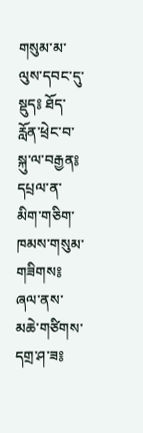གསུམ་མ་ལུས་དབང་དུ་སྡུད༔ ཐོད་རློན་ཕྲེང་བ་སྐུ་ལ་བརྒྱན༔ དཔྲལ་ན་མིག་གཅིག་ཁམས་གསུམ་གཟིགས༔ ཞལ་ནས་མཆེ་གཙིགས་དགྲ་ཤ་ཟ༔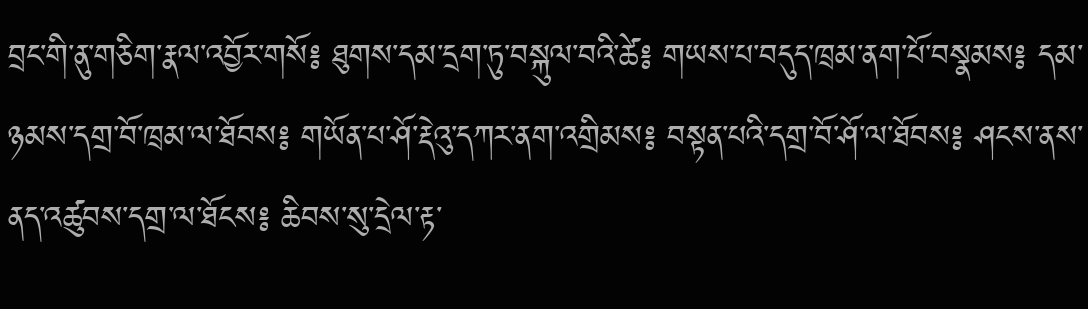བྲང་གི་ནུ་གཅིག་རྣལ་འབྱོར་གསོ༔ ཐུགས་དམ་དྲག་ཏུ་བསྐུལ་བའི་ཚེ༔ གཡས་པ་བདུད་ཁྲམ་ནག་པོ་བསྣམས༔ དམ་ཉམས་དགྲ་བོ་ཁྲམ་ལ་ཐོབས༔ གཡོན་པ་ཤོ་རྡེའུ་དཀར་ནག་འགྲིམས༔ བསྟན་པའི་དགྲ་བོ་ཤོ་ལ་ཐོབས༔ ཤངས་ནས་ནད་འཚུབས་དགྲ་ལ་ཐོངས༔ ཆིབས་སུ་དྲེལ་རྟ་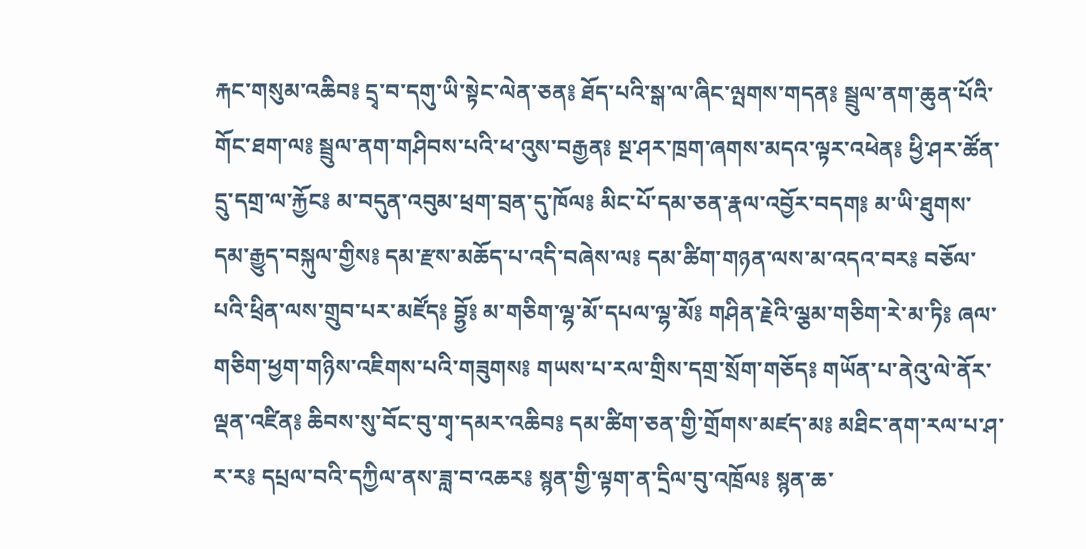རྐང་གསུམ་འཆིབ༔ དྲྭ་བ་དགུ་ཡི་སྟེང་ལེན་ཅན༔ ཐོད་པའི་སྒ་ལ་ཞིང་ལྤགས་གདན༔ སྦྲུལ་ནག་ཆུན་པོའི་གོང་ཐག་ལ༔ སྦྲུལ་ནག་གཤིབས་པའི་ཕ་འུས་བརྒྱན༔ སྔ་ཤར་ཁྲག་ཞགས་མདའ་ལྟར་འཕེན༔ ཕྱི་ཤར་ཚོན་དྲུ་དགྲ་ལ་རྐྱོང༔ མ་བདུན་འབུམ་ཕྲག་བྲན་དུ་ཁོལ༔ མིང་པོ་དམ་ཅན་རྣལ་འབྱོར་བདག༔ མ་ཡི་ཐུགས་དམ་རྒྱུད་བསྐུལ་གྱིས༔ དམ་རྫས་མཆོད་པ་འདི་བཞེས་ལ༔ དམ་ཚིག་གཉན་ལས་མ་འདའ་བར༔ བཅོལ་པའི་ཕྲིན་ལས་གྲུབ་པར་མཛོད༔ བྷྱོ༔ མ་གཅིག་ལྷ་མོ་དཔལ་ལྷ་མོ༔ གཤིན་རྗེའི་ལྕམ་གཅིག་རེ་མ་ཏི༔ ཞལ་གཅིག་ཕྱག་གཉིས་འཇིགས་པའི་གཟུགས༔ གཡས་པ་རལ་གྲིས་དགྲ་སྲོག་གཅོད༔ གཡོན་པ་ནེའུ་ལེ་ནོར་ལྡན་འཛིན༔ ཆིབས་སུ་བོང་བུ་གྭ་དམར་འཆིབ༔ དམ་ཚིག་ཅན་གྱི་གྲོགས་མཛད་མ༔ མཐིང་ནག་རལ་པ་ཤ་ར་ར༔ དཔྲལ་བའི་དཀྱིལ་ནས་ཟླ་བ་འཆར༔ སྙན་གྱི་ལྟག་ན་དྲིལ་བུ་འཁྲོལ༔ སྙན་ཆ་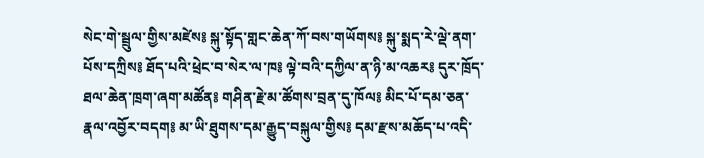སེང་གེ་སྦྲུལ་གྱིས་མཛེས༔ སྐུ་སྟོད་གླང་ཆེན་ཀོ་བས་གཡོགས༔ སྐུ་སྨད་རེ་ལྡེ་ནག་པོས་དཀྲིས༔ ཐོད་པའི་ཕྲེང་བ་སེར་ལ་ཁ༔ ལྟེ་བའི་དཀྱིལ་ན་ཉི་མ་འཆར༔ དུར་ཁྲོད་ཐལ་ཆེན་ཁྲག་ཞག་མཚོན༔ གཤིན་རྗེ་མ་ཚོགས་བྲན་དུ་ཁོལ༔ མིང་པོ་དམ་ཅན་རྣལ་འབྱོར་བདག༔ མ་ཡི་ཐུགས་དམ་རྒྱུད་བསྐུལ་གྱིས༔ དམ་རྫས་མཆོད་པ་འདི་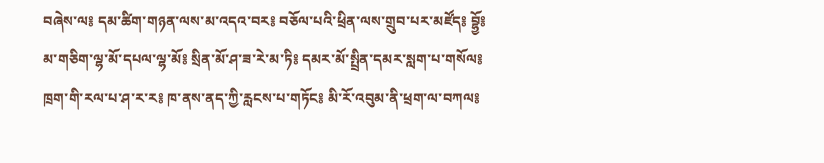བཞེས་ལ༔ དམ་ཚིག་གཉན་ལས་མ་འདའ་བར༔ བཅོལ་པའི་ཕྲིན་ལས་གྲུབ་པར་མཛོད༔ བྷྱོ༔ མ་གཅིག་ལྷ་མོ་དཔལ་ལྷ་མོ༔ སྲིན་མོ་ཤ་ཟ་རེ་མ་ཏི༔ དམར་མོ་སྤྲིན་དམར་སླག་པ་གསོལ༔ ཁྲག་གི་རལ་པ་ཤ་ར་ར༔ ཁ་ནས་ནད་ཀྱི་རླངས་པ་གཏོང༔ མི་རོ་འབུམ་ནི་ཕྲག་ལ་བཀལ༔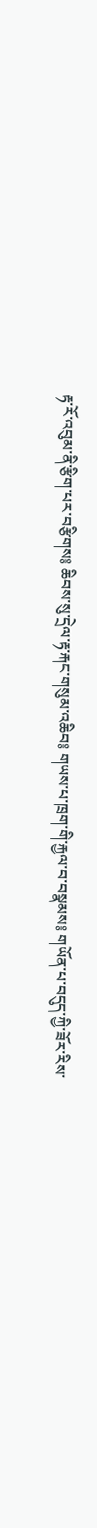རྟ་རོ་འབུམ་ནི་རྩིག་པར་བརྩིགས༔ ཆིབས་སུ་དྲེལ་རྟ་རྐང་གསུམ་འཆིབ༔ གཡས་པ་ཁྲག་གི་རྐྱལ་བ་བསྣམས༔ གཡོན་པ་བདུད་ཀྱི་ཟོར་རིས་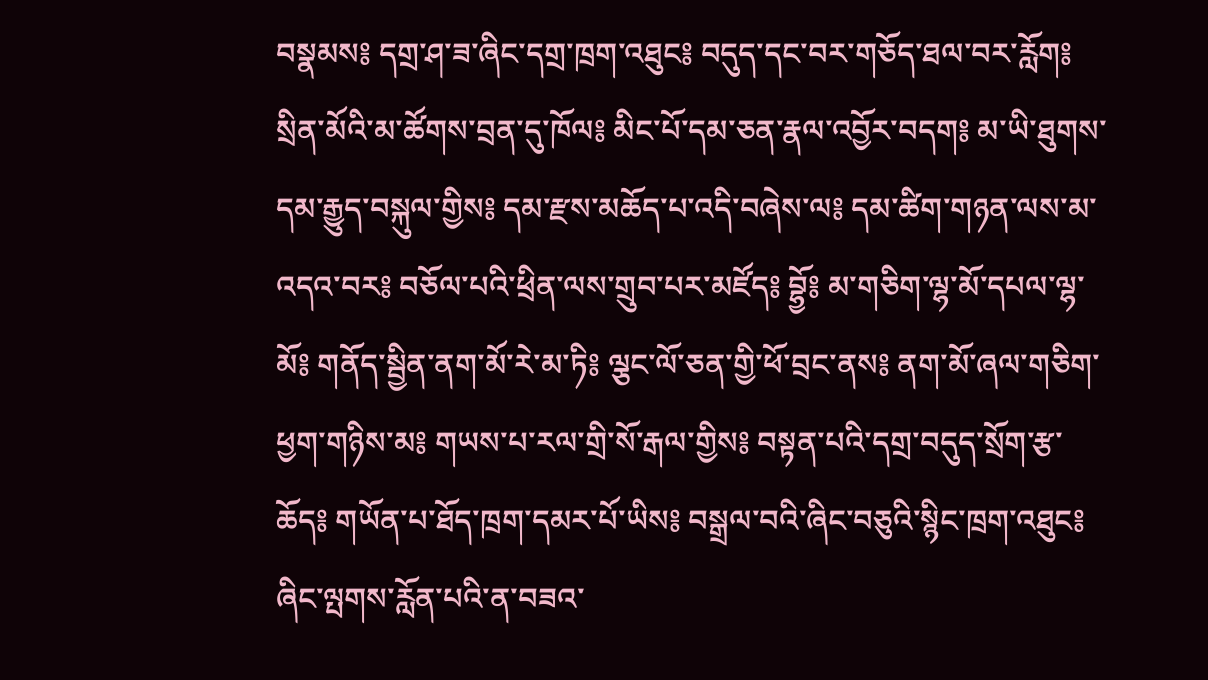བསྣམས༔ དགྲ་ཤ་ཟ་ཞིང་དགྲ་ཁྲག་འཐུང༔ བདུད་དང་བར་གཅོད་ཐལ་བར་རློག༔ སྲིན་མོའི་མ་ཚོགས་བྲན་དུ་ཁོལ༔ མིང་པོ་དམ་ཅན་རྣལ་འབྱོར་བདག༔ མ་ཡི་ཐུགས་དམ་རྒྱུད་བསྐུལ་གྱིས༔ དམ་རྫས་མཆོད་པ་འདི་བཞེས་ལ༔ དམ་ཚིག་གཉན་ལས་མ་འདའ་བར༔ བཅོལ་པའི་ཕྲིན་ལས་གྲུབ་པར་མཛོད༔ བྷྱོ༔ མ་གཅིག་ལྷ་མོ་དཔལ་ལྷ་མོ༔ གནོད་སྦྱིན་ནག་མོ་རེ་མ་ཏི༔ ལྕང་ལོ་ཅན་གྱི་ཕོ་བྲང་ནས༔ ནག་མོ་ཞལ་གཅིག་ཕྱག་གཉིས་མ༔ གཡས་པ་རལ་གྲི་སོ་རྒལ་གྱིས༔ བསྟན་པའི་དགྲ་བདུད་སྲོག་རྩ་ཆོད༔ གཡོན་པ་ཐོད་ཁྲག་དམར་པོ་ཡིས༔ བསྒྲལ་བའི་ཞིང་བཅུའི་སྙིང་ཁྲག་འཐུང༔ ཞིང་ལྤགས་རློན་པའི་ན་བཟའ་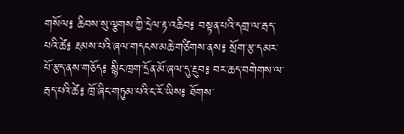གསོལ༔ ཆིབས་སུ་ལྕགས་ཀྱི་དྲེལ་རྟ་འཆིབ༔ བསྟན་པའི་དགྲ་ལ་རྦད་པའི་ཚེ༔ རྔམས་པའི་ཞལ་གདངས་མཆེ་གཙིགས་ནས༔ སྲོག་རྩ་དམར་པོ་རྩད་ནས་གཅོད༔ སྙིང་ཁྲག་དྲོན་མོ་ཞལ་དུ་རྔུབ༔ བར་ཆད་བགེགས་ལ་རྦད་པའི་ཚེ༔ ཁྲོ་ཞིང་གཏུམ་པའི་ང་རོ་ཡིས༔ ཐོགས་